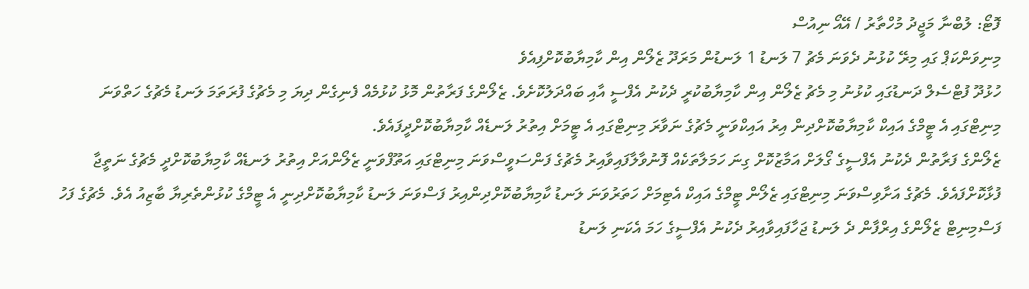ފޮޓޯ: ލުބްނާ މަޖީދު މުހްތާރު / އޭއޯ ނިއުސް
މިނިވަންކަޕް ގައި މިރޭ ކުޅުނު ދެވަނަ މެޗު 7 ލަނޑު 1 ލަނޑުން މަރަދޫ ޒެލޯން އިން ކާމިޔާބުކޮށްފިއެވެ
ހުޅުދޫ ފުޓްސެލް ދަނޑުގައި ކުޅުނު މި މެޗު ޒެލޯން އިން ކާމިޔާބުކުރީ ދެކުނު އެފްސީ އާއި ބައްދަލުކޮށެވެ. ޒެލޯންގެ ފަރާތުން މޮޅު ކުޅުމެއް ފެނިގެން ދިޔަ މި މެޗުގެ ފުރަތަމަ ލަނޑު މެޗުގެ ހަތްވަނަ މިނިޓްގައި އެ ޓީމްގެ އައިކް ކާމިޔާބުކޮށްދިން އިރު އައިކްވަނީ މެޗުގެ ނަވާރަ މިނިޓްގައި އެ ޓީމަށް އިތުރު ލަނޑެއް ކާމިޔާބުކޮށްދީފައެވެ.
ޒެލޯންގެ ފަރާތުން ދެކުނު އެފްސީގެ ގޯލަށް އަމާޒުކޮށް ގިނަ ހަމަލާތަކެއް ފޮނުވާލާފައިވާއިރު މެޗުގެ ފަންސަވީސްވަނަ މިނިޓްގައި އަތޫފްވަނީ ޒެލޯންއަށް އިތުރު ލަނޑެއް ކާމިޔާބުކޮށްދީ މެޗުގެ ނަތީޖާ ފުޅާކޮށްފައެވެ. މެޗުގެ އަށާވިސްވަނަ މިނިޓްގައި ޒެލޯން ޓީމްގެ އައިކް އެޓިމަށް ހަތަރުވަނަ ލަނޑު ކާމިޔާބުކޮށްދިންއިރު ފަސްވަނަ ލަނޑު ކާމިޔާބުކޮށްދިނީ އެ ޓީމްގެ ކުޅުންތެރިޔާ ބާޒިއު އެވެ. މެޗުގެ ފަހު ފަސްމިނިޓް ޒެލޯންގެ އިރްފާން ދެ ލަނޑު ޖަހާފައިވާއިރު ދެކުނު އެފްސީގެ ހަމަ އެކަނި ލަނޑު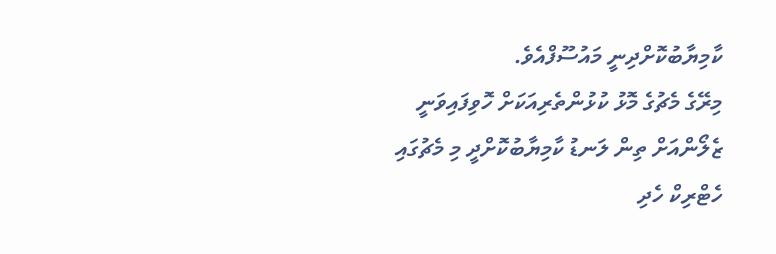ކާމިޔާބުކޮށްދިނީ މައުސޫފްއެވެ.
މިރޭގެ މެޗުގެ މޮޅު ކުޅުންތެރިއަކަށް ހޮވިފައިވަނީ ޒެލޯންއަށް ތިން ލަނޑު ކާމިޔާބުކޮށްދީ މި މެޗުގައި ހެޓްރިކް ހެދި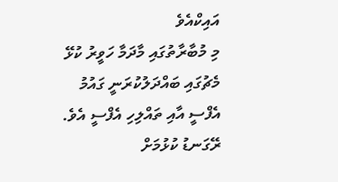އައިކްއެވެ
މި މުބާރާތުގައި މާދަމާ ހަވީރު ކުޅޭ މެޗުގައި ބައްދަލުކުރަނީ ގައުމު އެފްސީ އާއި ތައްލިހި އެފްސީ އެވެ. ރޭގަނޑު ކުޅުމަށް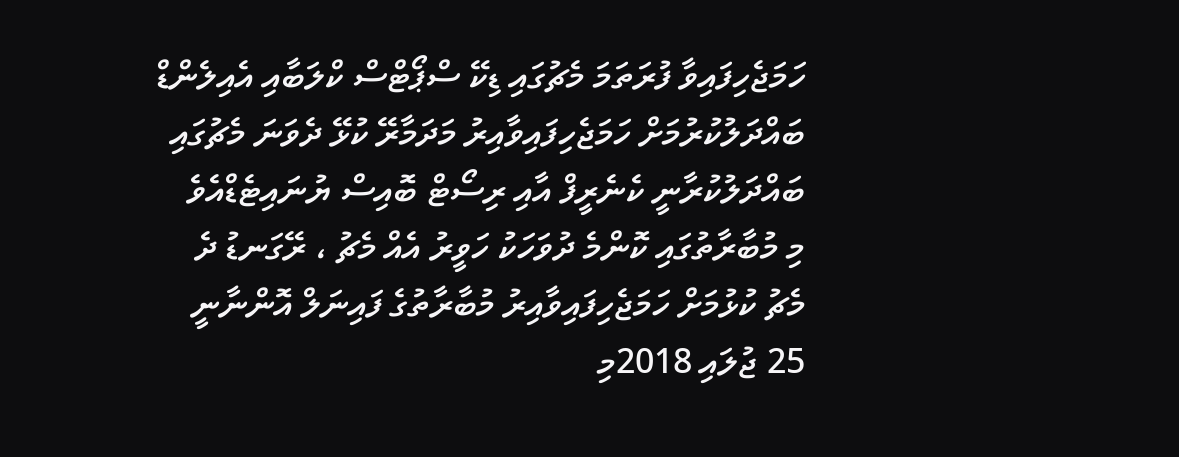ހަމަޖެހިފައިވާ ފުރަތަމަ މެޗުގައި ޑިކޭ ސްޕޯޓްސް ކްލަބާއި އެއިލެންޑް ބައްދަލުކުރުމަށް ހަމަޖެހިފައިވާއިރު މަދަމާރޭ ކުޅޭ ދެވަނަ މެޗުގައި ބައްދަލުކުރާނީ ކެނެރީފް އާއި ރިސޯޓް ބޮއިސް ޔުނައިޓެޑްއެވެ
މި މުބާރާތުގައި ކޮންމެ ދުވަހަކު ހަވީރު އެއް މެޗު ، ރޭގަނޑު ދެ މެޗު ކުޅުމަށް ހަމަޖެހިފައިވާއިރު މުބާރާތުގެ ފައިނަލް އޮންނާނީ 25 ޖުލައި 2018މި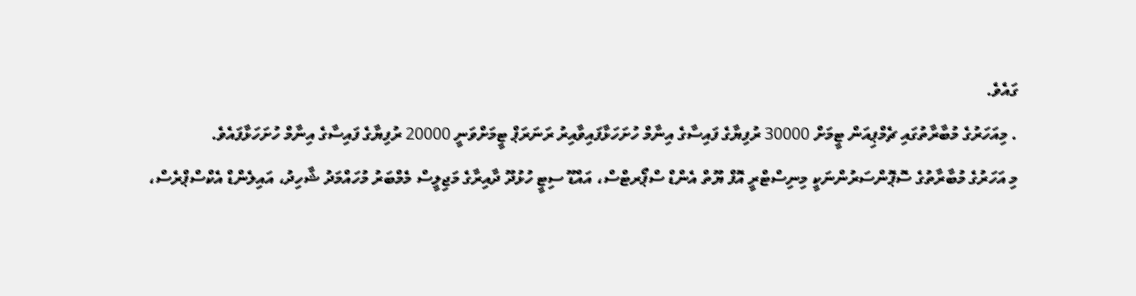ގައެވެ.
. މިއަހަރުގެ މުބާރާތުގައި ޗެމްޕިއަން ޓީމަށް 30000 ރުފިޔާގެ ފައިސާގެ އިނާމް ހުށަހަޅާފައިވާއިރު ރަނަރަޕް ޓީމަށްވަނީ 20000 ރުފިޔާގެ ފައިސާގެ އިނާމް ހުށަހަޅާފައެވެ.
މި އަހަރުގެ މުބާރާތުގެ ސޮޕޮންސަރުންނަކީ މިނިސްޓްރީ އޮފް ޔޫތް އެންޑް ސްޕޯރޓްސް، އައްޑޫ ސިޓީ ހުޅުދޫ ދާއިރާގެ މަޖިލީސް މެމްބަރު މުހައްމަދު ޝާހިދު، އައިލެންޑް އެކްސްޕްރެސް،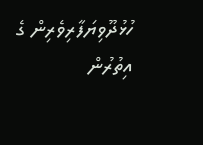ހުޅުދޫވިޔަފާރިވެރިން ގެ އިތުރުން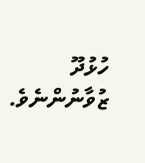ހުޅުދޫ ޒުވާނުންނެވެ.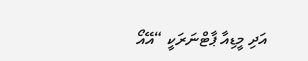އަދި މީޑިއާ ޕާޓްނަރަކީ “އޭއޯ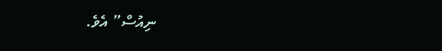ނިއުސް” އެވެ.